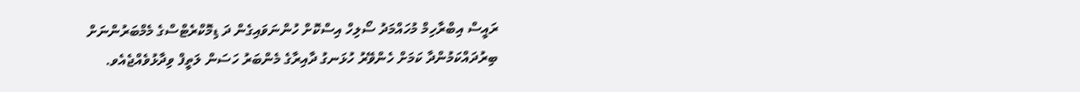ރައީސް އިބްރާހިމް މުހައްމަދު ސޯލިހް އިސްކޮށް ހުންނަވައިގެން ދަ ޑިމޮކްރެޓްސްގެ މެމްބަރުންނަށް ބިރުދައްކަމުންދާ ކަމަށް ހެންވޭރު ހުޅަނގު ދާއިރާގެ މެންބަރު ހަސަން ލަތީފް ވިދާޅުވެއްޖެއެވ.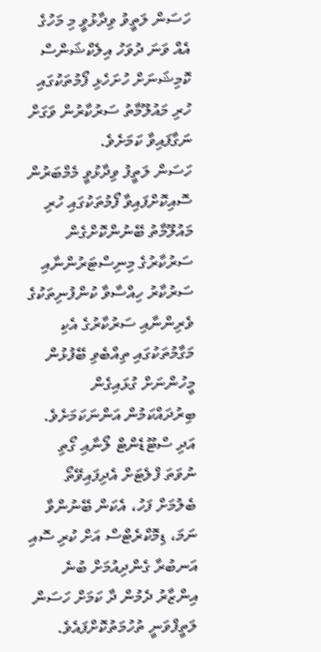ހަސަން ލަތީވު ވިދާޅުވީ މި މަހުގެ އެއް ވަނަ ދުވަހު އިލެކްޝަންސް ކޮމިޝަނަށް ހުށަހެޅި ފޯމުތަކުގައި ހުރި މައުލޫމާތު ސަރުކާރުން ވަގަށް ނަގާފައިވާ ކަމަށެވެ.
ހަސަން ލަތީފު ވިދާޅުވީ މެމްބަރުން ސޮއިކޮށްފައިވާ ފޯމުތަކުގައި ހުރި މައުލޫމާތު ބޭނުންކޮށްގެން ސަރުކާރުގެ މިނިސްޓަރުންނާއި ސަރުކާރު ހިއްސާވާ ކުންފުނިތަކުގެ ވެރިންނާއި ސަރުކާރުގެ އެކި މަގާމުތަކުގައި ތިއްބެވި ބޭފުޅުން މީހުންނަށް ގުޅައިގެން ބިރުދައްކަމުން އަންނަކަމަށެވެ. އަދި ސްޓޫޑެންޓް ލޯނާއި ގޯތި ނުވަތަ ފްލެޓަށް އެދިފައިވޭތޯ ބެލުމަށް ފަހު، އެކަން ބޭނުންވާ ނަމަ، ޑިމޮކްރެޓްސް އަށް ކުރި ސޮއި އަނބުރާ ގެންދިއުމަށް ބުނެ އިންޒާރު ދެމުން ދާ ކަމަށް ހަސަން ލަތީފްވަނީ ތުހުމަތުކޮށްފައެވެ.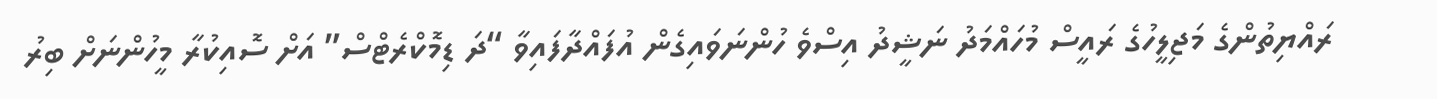ރައްޔިތުންގެ މަޖިލީހުގެ ރައީސް މުހައްމަދު ނަޝީދު އިސްވެ ހުންނަވައިގެން އުފައްދާފައިވާ “ދަ ޑިމޮކްރެޓްސް” އަށް ސޮއިކުރާ މީހުންނަށް ބިރު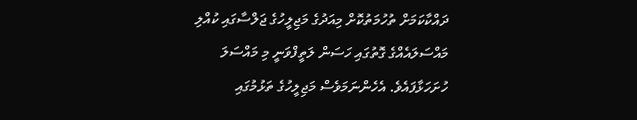ދައްކާކަމަށް ތުހުމަތުކޮށް މިއަދުގެ މަޖިލީހުގެ ޖަލްސާގައި ކުއްލި މައްސަލައެއްގެ ގޮތުގައި ހަސަން ލަތީފްވަނީ މި މައްސަލަ ހުށަހަޅާފައެވެ. އެހެންނަމަވެސް މަޖިލީހުގެ ތަޅުމުގައި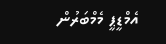އެމްޑީޕީ މެމްބަރުން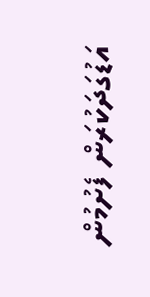އަޑުގަދަކުރަން ފެށުމުން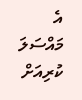އެ މައްސަލަ ކުރިއަށް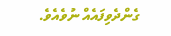ގެންދެވިފައެއް ނުވެއެވެ.